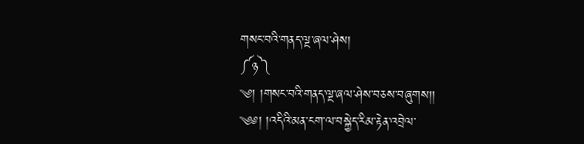གསང་བའི་གནད་ལྔ་ཞལ་ཤེས།
༼ཉ༽
༄། །གསང་བའི་གནད་ལྔ་ཞལ་ཤེས་བཅས་བཞུགས།།
༄༅། །འདིའི་མན་ངག་ལ་བསྐྱེད་རིམ་རྟེན་འབྲེལ་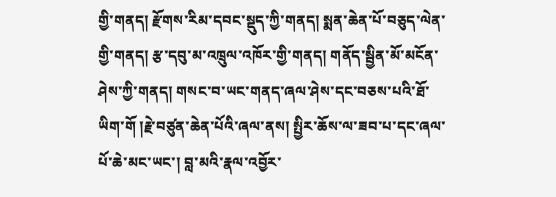གྱི་གནད། རྫོགས་རིམ་དབང་སྡུད་ཀྱི་གནད། སྨན་ཆེན་པོ་བཅུད་ལེན་གྱི་གནད། རྩ་དབུ་མ་འཁྲུལ་འཁོར་གྱི་གནད། གནོད་སྦྱིན་མོ་མངོན་ཤེས་ཀྱི་གནད། གསང་བ་ཡང་གནད་ཞལ་ཤེས་དང་བཅས་པའི་ཐོ་ཡིག་གོ །རྗེ་བཙུན་ཆེན་པོའི་ཞལ་ནས། སྤྱིར་ཆོས་ལ་ཟབ་པ་དང་ཞལ་པོ་ཆེ་མང་ཡང་། བླ་མའི་རྣལ་འབྱོར་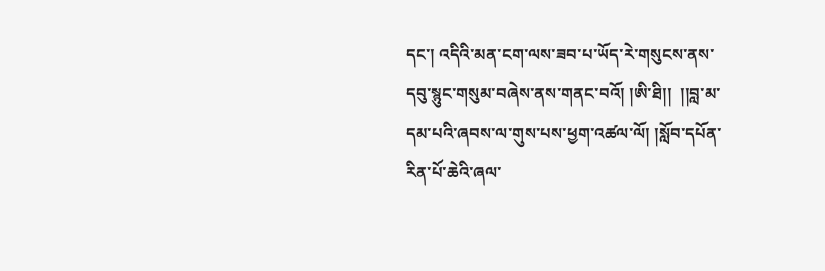དང་། འདིའི་མན་ངག་ལས་ཟབ་པ་ཡོད་རེ་གསུངས་ནས་དབུ་སྙུང་གསུམ་བཞེས་ནས་གནང་བའོ། །ཨི་ཐི།།  །།བླ་མ་དམ་པའི་ཞབས་ལ་གུས་པས་ཕྱག་འཚལ་ལོ། །སློབ་དཔོན་རིན་པོ་ཆེའི་ཞལ་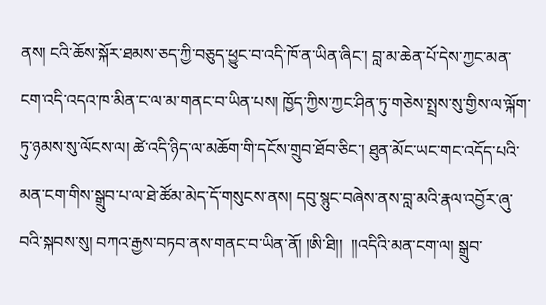ནས། ངའི་ཆོས་སྐོར་ཐམས་ཅད་ཀྱི་བཅུད་ཕྱུང་བ་འདི་ཁོ་ན་ཡིན་ཞིང་། བླ་མ་ཆེན་པོ་དེས་ཀྱང་མན་ངག་འདི་འདའ་ཁ་མིན་ང་ལ་མ་གནང་བ་ཡིན་པས། ཁྱོད་ཀྱིས་ཀྱང་ཤིན་ཏུ་གཅེས་སྤྲས་སུ་གྱིས་ལ་ལྐོག་ཏུ་ཉམས་སུ་ལོངས་ལ། ཚེ་འདི་ཉིད་ལ་མཆོག་གི་དངོས་གྲུབ་ཐོབ་ཅིང་། ཐུན་མོང་ཡང་གང་འདོད་པའི་མན་ངག་གིས་སྒྲུབ་པ་ལ་ཐེ་ཚོམ་མེད་དོ་གསུངས་ནས། དབུ་སྙུང་བཞེས་ནས་བླ་མའི་རྣལ་འབྱོར་ཞུ་བའི་སྐབས་སུ། བཀའ་རྒྱས་བཏབ་ནས་གནང་བ་ཡིན་ནོ། །ཨི་ཐི།།  །།འདིའི་མན་ངག་ལ། སྒྲུབ་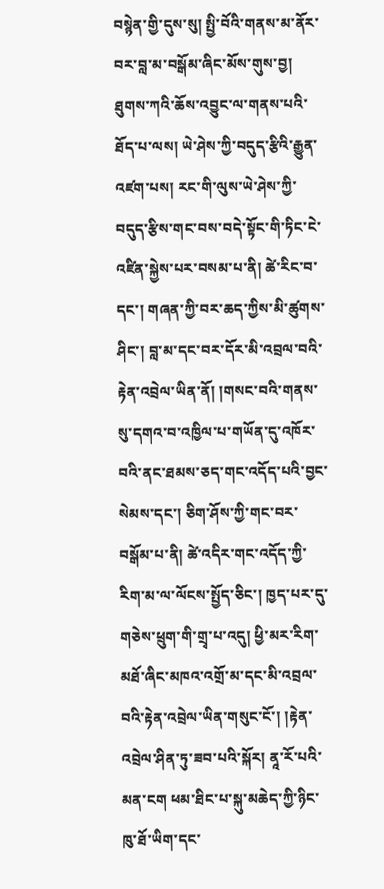བསྙེན་གྱི་དུས་སུ། སྤྱི་བོའི་གནས་མ་ནོར་བར་བླ་མ་བསྒོམ་ཞིང་མོས་གུས་བྱ། ཐུགས་ཀའི་ཆོས་འབྱུང་ལ་གནས་པའི་ཐོད་པ་ལས། ཡེ་ཤེས་ཀྱི་བདུད་རྩིའི་རྒྱུན་འཛག་པས། རང་གི་ལུས་ཡེ་ཤེས་ཀྱི་བདུད་རྩིས་གང་བས་བདེ་སྟོང་གི་ཏིང་ངེ་འཛིན་སྐྱེས་པར་བསམ་པ་ནི། ཚེ་རིང་བ་དང་། གཞན་ཀྱི་བར་ཆད་ཀྱིས་མི་ཚུགས་ཤིང་། བླ་མ་དང་བར་དོར་མི་འབྲལ་བའི་རྟེན་འབྲེལ་ཡིན་ནོ། །གསང་བའི་གནས་སུ་དགའ་བ་འཁྱིལ་པ་གཡོན་དུ་འཁོར་བའི་ནང་ཐམས་ཅད་གང་འདོད་པའི་བྱང་སེམས་དང་། ཅིག་ཤོས་ཀྱི་གང་བར་བསྒོམ་པ་ནི། ཚེ་འདིར་གང་འདོད་ཀྱི་རིག་མ་ལ་ལོངས་སྤྱོད་ཅིང་། ཁྱད་པར་དུ་གཅེས་ཕྲུག་གི་གྲྭ་པ་འདུ། ཕྱི་མར་རིག་མཐོ་ཞིང་མཁའ་འགྲོ་མ་དང་མི་འབྲལ་བའི་རྟེན་འབྲེལ་ཡིན་གསུང་ངོ་། །རྟེན་འབྲེལ་ཤིན་ཏུ་ཟབ་པའི་སྐོར། ནཱ་རོ་པའི་མན་ངག ཕམ་ཐིང་པ་སྐུ་མཆེད་ཀྱི་ཉིང་ཁུ་ཐོ་ཡིག་དང་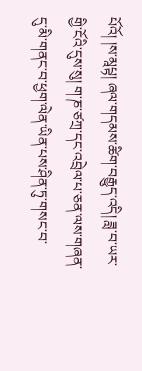པོའོ། །ས་མཱཔྟ། ཞལ་གདམས་ཚིག་བརྒྱུད་འདི། ཟླ་བ་ཡར་གྱི་ངོའི་དུས་སུ། ག་ཎ་ཙཀྲ་དང་འབྲེལ་པ་ཅན་ལས་གཞན་དུ་མི་གནང་བ་ཕྱག་ལེན་ཡིན་པས་ཤིན་ཏུ་གསང་བ་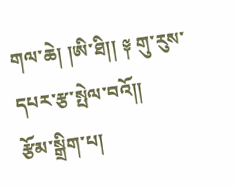གལ་ཆེ། །ཨི་ཐི།། ༈ གུ་རུས་དཔར་རྩ་སྤེལ་བའོ།།
རྩོམ་སྒྲིག་པ།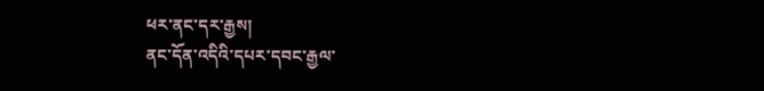ཕར་ནང་དར་རྒྱས།
ནང་དོན་འདིའི་དཔར་དབང་རྒྱལ་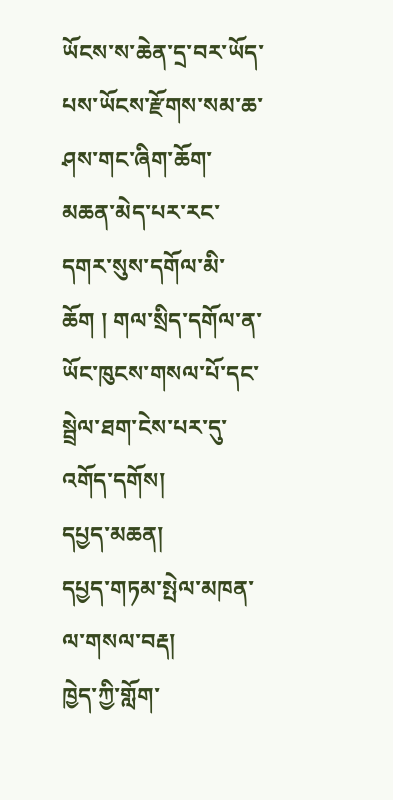ཡོངས་ས་ཆེན་དྲ་བར་ཡོད་པས་ཡོངས་རྫོགས་སམ་ཆ་ཤས་གང་ཞིག་ཆོག་མཆན་མེད་པར་རང་དགར་སུས་དགོལ་མི་ཆོག ། གལ་སྲིད་དགོལ་ན་ཡོང་ཁུངས་གསལ་པོ་དང་སྦྲེལ་ཐག་ངེས་པར་དུ་འགོད་དགོས།
དཔྱད་མཆན།
དཔྱད་གཏམ་སྤེལ་མཁན་ལ་གསལ་བརྡ།
ཁྱེད་ཀྱི་གློག་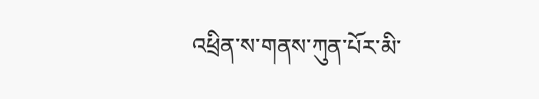འཕྲིན་ས་གནས་ཀུན་པོར་མི་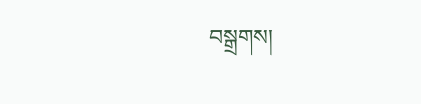བསྒྲགས།